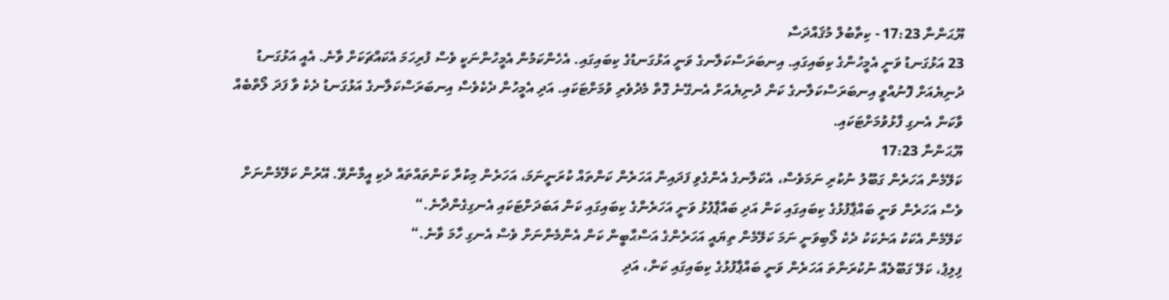ޔޫޙަންނާ 17:23 - ކިތާބުލް މުޤައްދަސާ
23 އަޅުގަނޑު ވަނީ އެމީހުންގެ ކިބައިގައި. އިނބަރަސްކަލާނގެ ވަނީ އަޅުގަނޑުގެ ކިބައިގައި. އެހެންކަމުން އެމީހުންނަކީ ވެސް ފުރިހަމަ އެކައްޗަކަށް ވާނެ. އެއީ އަޅުގަނޑު ދުނިޔެއަށް ފޮނުއްވީ އިނބަރަސްކަލާނގެ ކަން ދުނިޔެއަށް އެނގޭނެ ގޮތް މެދުވެރި ވުމަށްޓަކައި. އަދި އެމީހުން ދެކެވެސް އިނބަރަސްކަލާނގެ އަޅުގަނޑު ދެކެ ވާ ފަދަ ލޯތްބެއް ވާކަން އެނގި ފާޅުވުމަށްޓަކައި.
ޔޫޙަންނާ 17:23
ކަލޭމެން އަހަރެން ގަބޫލު ނުކުރި ނަމަވެސް، އެކަލާނގެ އެންގެވި ފަދައިން އަހަރެން ކަންތައް ކުރަނީނަމަ، އަހަރެން މިކުރާ ކަންތައްތައް ދެކި އީމާންވޭ. އޭރުން ކަލޭމެންނަށް ވެސް އަހަރެން ވަނީ ބައްޕާފުޅުގެ ކިބައިގައި ކަން އަދި ބައްޕާފުޅު ވަނީ އަހަރެންގެ ކިބައިގައި ކަން އަބަދަށްޓަކައި އެނގިގެންދާނެ.“
ކަލޭމެން އެކަކު އަނެކަކު ދެކެ ލޯބިވަނީ ނަމަ ކަލޭމެން ތިޔައީ އަހަރެންގެ އަސްޙާބީން ކަން އެންމެންނަށް ވެސް އެނގި ހާމަ ވާނެ.“
ފިލިޕު، ކަލޭ ގަބޫލެއް ނުކުރަންތަ އަހަރެން ވަނީ ބައްޕާފުޅުގެ ކިބައިގައި ކަން، އަދި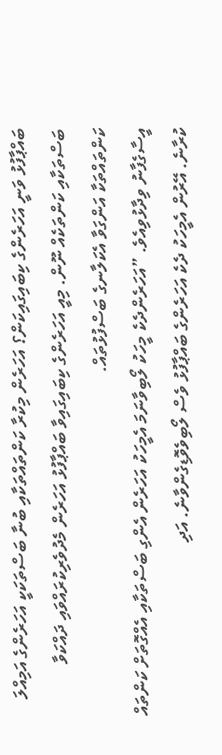ބައްޕާފުޅު ވަނީ އަހަރެންގެ ކިބައިގައިކަން؟ އަހަރެން މިކުރާ ކަންތައްތަކާއި ބުނާ ބަސްތަކަކީ އަހަރެންގެ އަމިއްލަ ބަސްތަކާއި ކަންތަކެއް ނޫން. މިއީ އަހަރެންގެ ކިބައިގައިވާ ބައްޕާފުޅު އަހަރެން މެދުވެރިކުރައްވައި ދައްކަވާ ކަންތައްތަކާ އަންގަވާ އެކަލާނގެ ބަސްފުޅުތައް.
އީސާގެފާނު ވިދާޅުވިއެވެ. ”އަހަރެންދެކެ މީހަކު ލޯބިވާނަމަ އެމީހަކު އަހަރެން އެންގި ބަސްތަކާއި އެއްގޮތަށް ކަންތައް ކުރާނެ. އޭރުން އެމީހަކު ދެކެ އަހަރެންގެ ބައްޕާފުޅު ވެސް ލޯބިވެވޮޑިގެންވާނެ. އަދި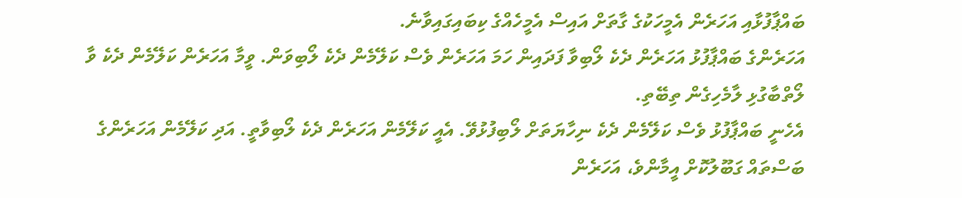ބައްޕާފުޅާއި އަހަރެން އެމީހަކުގެ ގާތަށް އައިސް އެމީހެއްގެ ކިބައިގައިވާނެ.
އަހަރެންގެ ބައްޕާފުޅު އަހަރެން ދެކެ ލޯބިވާ ފަދައިން ހަމަ އަހަރެން ވެސް ކަލޭމެން ދެކެ ލޯބިވަން. ވީމާ އަހަރެން ކަލޭމެން ދެކެ ވާ ލޯތްބާގުޅި ލާމެހިގެން ތިބޭތި.
އެހެނީ ބައްޕާފުޅު ވެސް ކަލޭމެން ދެކެ ނިހާޔަތަށް ލޯބިފުޅުވޭ. އެއީ ކަލޭމެން އަހަރެން ދެކެ ލޯބިވާތީ. އަދި ކަލޭމެން އަހަރެންގެ ބަސްތައް ގަބޫލުކޮށް އީމާންވެ، އަހަރެން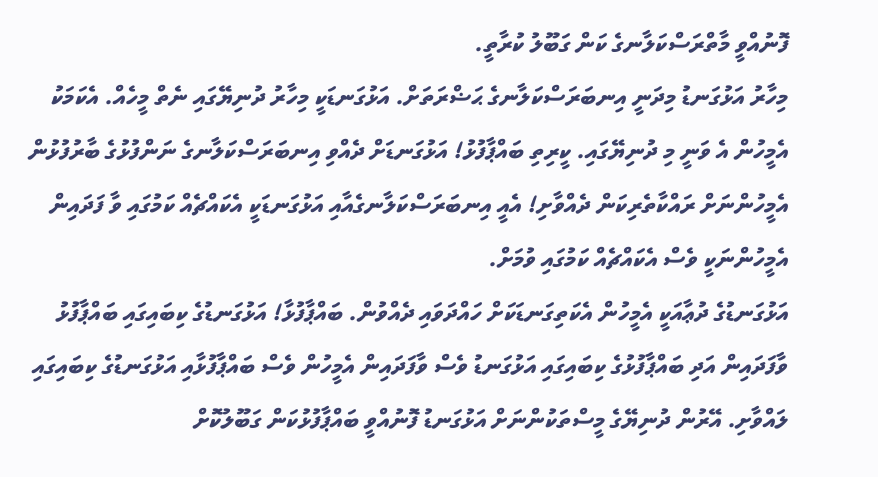ފޮނުއްވީ މާތްރަސްކަލާނގެ ކަން ގަބޫލު ކުރާތީ.
މިހާރު އަޅުގަނޑު މިދަނީ އިނބަރަސްކަލާނގެ ޙަޟްރަތަށް. އަޅުގަނޑަކީ މިހާރު ދުނިޔޭގައި ނެތް މީހެއް. އެކަމަކު އެމީހުން އެ ވަނީ މި ދުނިޔޭގައި. ކީރިތި ބައްޕާފުޅު! އަޅުގަނޑަށް ދެއްވި އިނބަރަސްކަލާނގެ ނަންފުޅުގެ ބާރުފުޅުން އެމީހުންނަށް ރައްކާތެރިކަން ދެއްވާށި! އެއީ އިނބަރަސްކަލާނގެއާއި އަޅުގަނޑަކީ އެކައްޗެއް ކަމުގައި ވާ ފަދައިން އެމީހުންނަކީ ވެސް އެކައްޗެއް ކަމުގައި ވުމަށް.
އަޅުގަނޑުގެ ދުޢާއަކީ އެމީހުން އެކަތިގަނޑަކަށް ހައްދަވައި ދެއްވުން. ބައްޕާފުޅާ! އަޅުގަނޑުގެ ކިބައިގައި ބައްޕާފުޅު ވާފަދައިން އަދި ބައްޕާފުޅުގެ ކިބައިގައި އަޅުގަނޑު ވެސް ވާފަދައިން އެމީހުން ވެސް ބައްޕާފުޅާއި އަޅުގަނޑުގެ ކިބައިގައި ލައްވާށި. އޭރުން ދުނިޔޭގެ މީސްތަކުންނަށް އަޅުގަނޑު ފޮނުއްވީ ބައްޕާފުޅުކަން ގަބޫލުކޮށް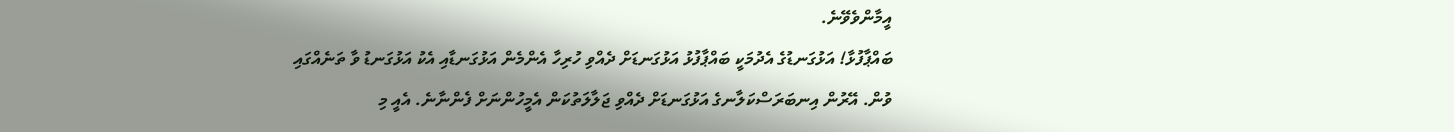އީމާންވެވޭނެ.
ބައްޕާފުޅާ! އަޅުގަނޑުގެ އެދުމަކީ ބައްޕާފުޅު އަޅުގަނޑަށް ދެއްވި ހުރިހާ އެންމެން އަޅުގަނޑާއި އެކު އަޅުގަނޑު ވާ ތަނެއްގައި ވުން. އޭރުން އިނބަރަސްކަލާނގެ އަޅުގަނޑަށް ދެއްވި ޖަލާލަތުކަން އެމީހުންނަށް ފެންނާނެ. އެއީ މި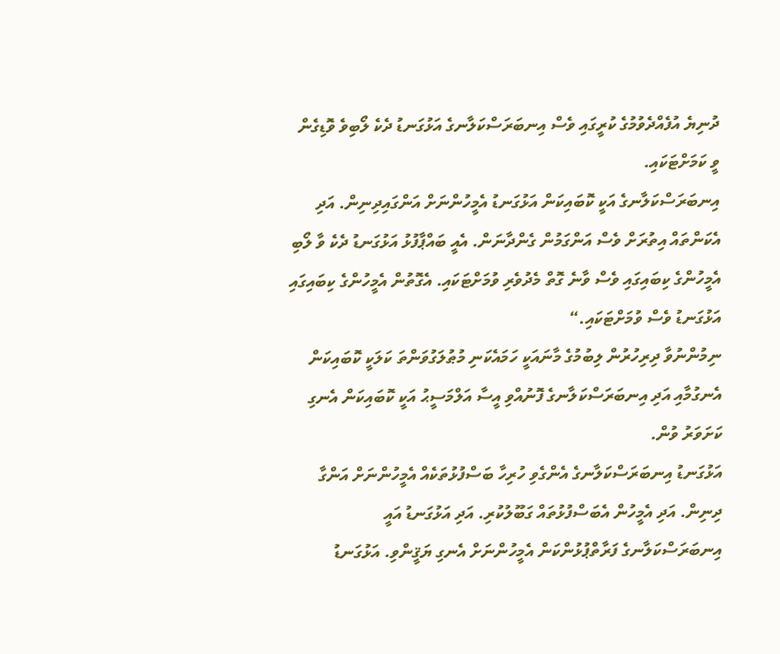ދުނިޔެ އުފެއްދެވުމުގެ ކުރީގައި ވެސް އިނބަރަސްކަލާނގެ އަޅުގަނޑު ދެކެ ލޯބިވެ ވޮޑިގެން ވީ ކަމަށްޓަކައި.
އިނބަރަސްކަލާނގެ އަކީ ކޮބައިކަން އަޅުގަނޑު އެމީހުންނަށް އަންގައިދިނިން. އަދި އެކަންތައް އިތުރަށް ވެސް އަންގަމުން ގެންދާނަން. އެއީ ބައްޕާފުޅު އަޅުގަނޑު ދެކެ ވާ ލޯބި އެމީހުންގެ ކިބައިގައި ވެސް ވާނެ ގޮތް މެދުވެރި ވުމަށްޓަކައި. އެގޮތުން އެމީހުންގެ ކިބައިގައި އަޅުގަނޑު ވެސް ވުމަށްޓަކައި.“
ނިމުންނުވާ ދިރިހުރުން ލިބުމުގެ މާނައަކީ ހަމައެކަނި މުޠުލަގުވަންތަ ކަލަކީ ކޮބައިކަން އެނގުމާއި އަދި އިނބަރަސްކަލާނގެ ފޮނުއްވި އީސާ އަލްމަސީޙު އަކީ ކޮބައިކަން އެނގި ކަށަވަރު ވުން.
އަޅުގަނޑު އިނބަރަސްކަލާނގެ އެންގެވި ހުރިހާ ބަސްފުޅުތަކެއް އެމީހުންނަށް އަންގާ ދިނިން. އަދި އެމީހުން އެބަސްފުޅުތައް ގަބޫލުކުރި. އަދި އަޅުގަނޑު އައީ އިނބަރަސްކަލާނގެ ފަރާތްޕުޅުންކަން އެމީހުންނަށް އެނގި ޔަޤީންވި. އަޅުގަނޑު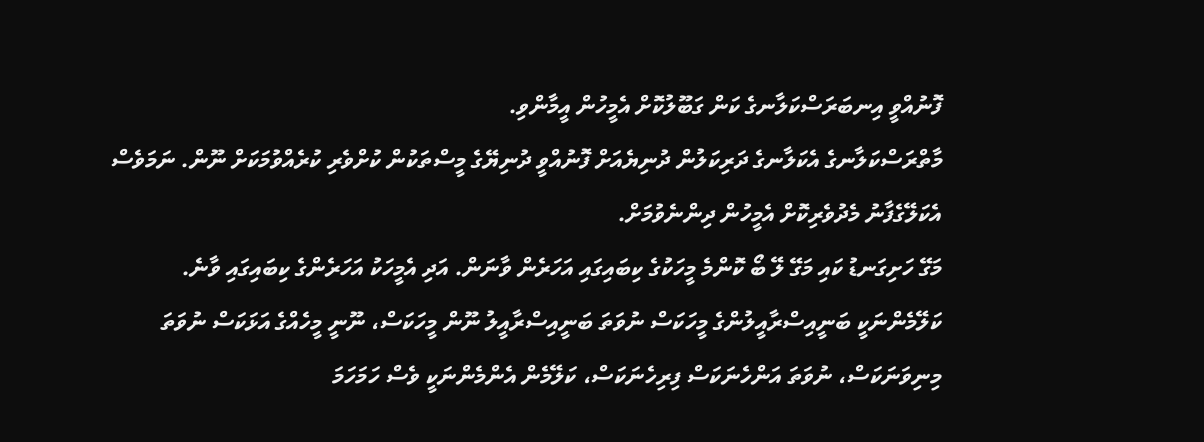ފޮނުއްވީ އިނބަރަސްކަލާނގެ ކަން ގަބޫލުކޮށް އެމީހުން އީމާންވި.
މާތްރަސްކަލާނގެ އެކަލާނގެ ދަރިކަލުން ދުނިޔެއަށް ފޮނުއްވީ ދުނިޔޭގެ މީސްތަކުން ކުށްވެރި ކުރެއްވުމަކަށް ނޫން. ނަމަވެސް އެކަލޭގެފާނު މެދުވެރިކޮށް އެމީހުން ދިންނެވުމަށް.
މަގޭ ހަށިގަނޑު ކައި މަގޭ ލޭ ބޯ ކޮންމެ މީހަކުގެ ކިބައިގައި އަހަރެން ވާނަން. އަދި އެމީހަކު އަހަރެންގެ ކިބައިގައި ވާނެ.
ކަލޭމެންނަކީ ބަނީއިސްރާއީލުންގެ މީހަކަސް ނުވަތަ ބަނީއިސްރާއީލު ނޫން މީހަކަސް، ނޫނީ މީހެއްގެ އަޅަކަސް ނުވަތަ މިނިވަނަކަސް، ނުވަތަ އަންހެނަކަސް ފިރިހެނަކަސް، ކަލޭމެން އެންމެންނަކީ ވެސް ހަމަހަމަ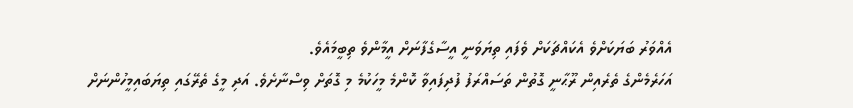އެއްވަރު ބަޔަކަށްވެ އެކައްޗަކަށް ވެފައި ތިޔަވަނީ އީސާގެފާނަށް އީމާންވެ ތިބީމައެވެ.
އަހަރެމެންގެ ތެރެއިން ރޫޙާނީ ގޮތުން ތަސައްރަފު ފުދިފައިވާ ކޮންމެ މީހަކުމެ މި ގޮތަށް ވިސްނާށެވެ. އަދި މީގެ ތެރޭގައި ތިޔަބައިމީހުންނަށް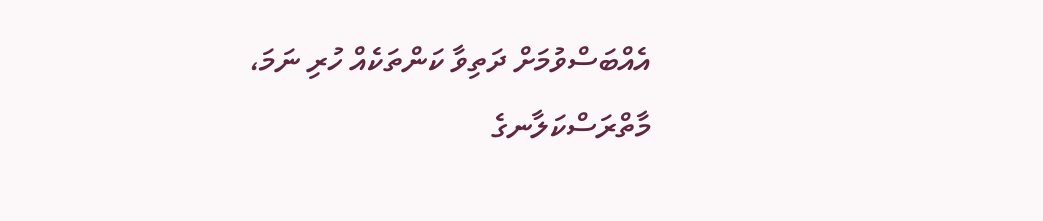އެއްބަސްވުމަށް ދަތިވާ ކަންތަކެއް ހުރި ނަމަ، މާތްރަސްކަލާނގެ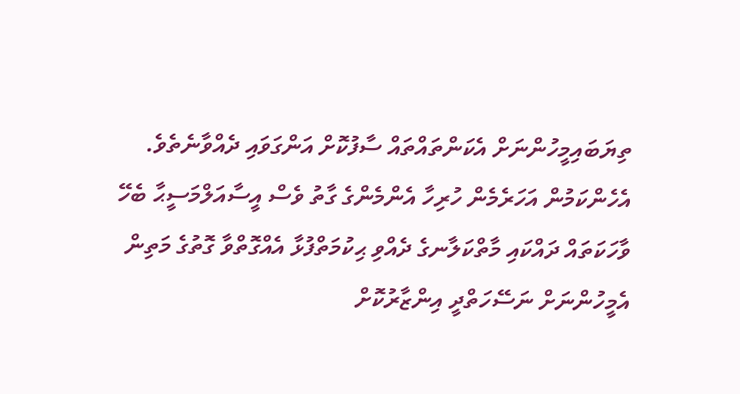ތިޔަބައިމީހުންނަށް އެކަންތައްތައް ސާފުކޮށް އަންގަވައި ދެއްވާނެތެވެ.
އެހެންކަމުން އަހަރެމެން ހުރިހާ އެންމެންގެ ގާތު ވެސް އީސާއަލްމަސީޙާ ބެހޭ ވާހަކަތައް ދައްކައި މާތްކަލާނގެ ދެއްވި ޙިކުމަތްފުޅާ އެއްގޮތްވާ ގޮތުގެ މަތިން އެމީހުންނަށް ނަސޭހަތްދީ އިންޒާރުކޮށް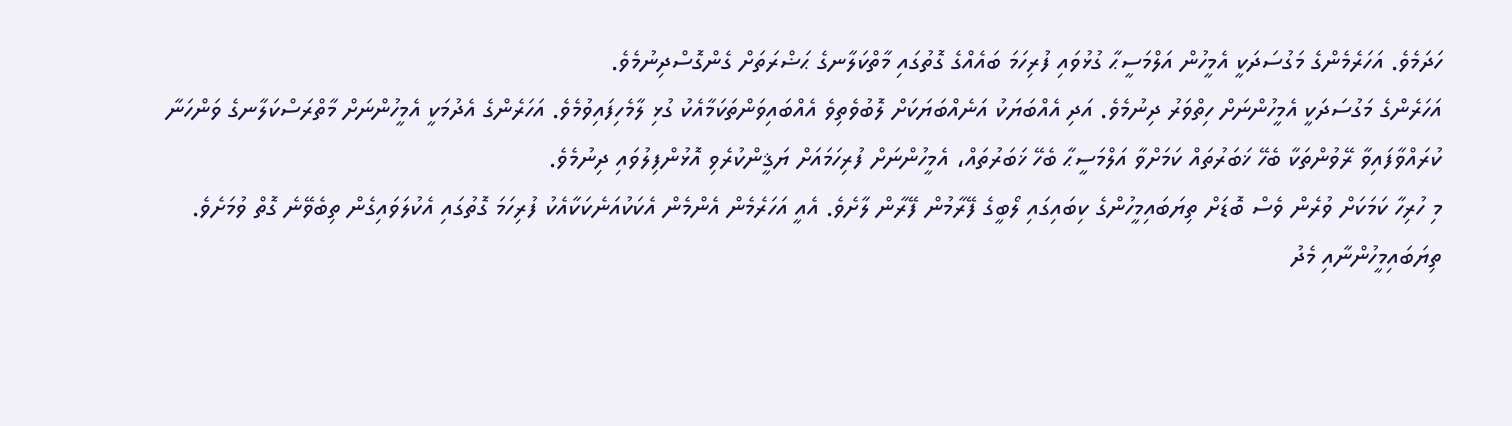ހަދަމެވެ. އަހަރެމެންގެ މަގުސަދަކީ އެމީހުން އަލްމަސީޙާ ގުޅުވައި ފުރިހަމަ ބައެއްގެ ގޮތުގައި މާތްކަލާނގެ ޙަޟްރަތަށް ގެންގޮސްދިނުމެވެ.
އަހަރެންގެ މަގުސަދަކީ އެމީހުންނަށް ހިތްވަރު ދިނުމެވެ. އަދި އެއްބަޔަކު އަނެއްބަޔަކަށް ލޮބުވެތިވެ އެއްބައިވަންތަކަމާއެކު ގުޅި ލާމެހިފައިވުމެވެ. އަހަރެންގެ އެދުމަކީ އެމީހުންނަށް މާތްރަސްކަލާނގެ ވަންހަނާ ކުރައްވާފައިވާ ރޭވުންތަކާ ބެހޭ ޚަބަރުތައް ކަމަށްވާ އަލްމަސީޙާ ބެހޭ ޚަބަރުތައް، އެމީހުންނަށް ފުރިހަމައަށް ޔަޤީންކުރެވި އޮޅުންފިލުވައި ދިނުމެވެ.
މި ހުރިހާ ކަމަކަށް ވުރެން ވެސް ބޮޑަށް ތިޔަބައިމީހުންގެ ކިބައިގައި ލޯބީގެ ފޭރާމުން ފޭރާން ލާށެވެ. އެއީ އަހަރެމެން އެންމެން އެކަކުއަނެކަކާއެކު ފުރިހަމަ ގޮތުގައި އެކުލަވައިގެން ތިބެވޭނެ ގޮތް ވުމަށެވެ.
ތިޔަބައިމީހުންނާއި މެދު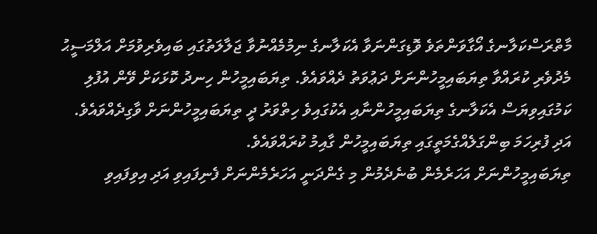މާތްރަސްކަލާނގެ އޯގާވަންތަވެ ވޮޑިގަންނަވާ އެކަލާނގެ ނިމުމެއްނުވާ ޖަލާލަތުގައި ބައިވެރިވުމަށް އަލްމަސީޙު މެދުވެރި ކުރައްވާ ތިޔަބައިމީހުންނަށް ދަޢުވަތު ދެއްވައެވެ. ތިޔަބައިމީހުން ހިނދު ކޮޅަކަށް ވޭން އުފުލި ކަމުގައިވިޔަސް އެކަލާނގެ ތިޔަބައިމީހުންނާއި އެކުގައިވެ ހިތްވަރު ދީ ތިޔަބައިމީހުންނަށް ވާގިދެއްވައެވެ. އަދި ފުރިހަމަ ބިންގަލެއްގެމަތީގައި ތިޔަބައިމީހުން ގާއިމު ކުރައްވައެވެ.
ތިޔަބައިމީހުންނަށް އަހަރެމެން ބުނެދެމުން މި ގެންދަނީ އަހަރެމެންނަށް ފެނިފައިވި އަދި އިވިފައިވި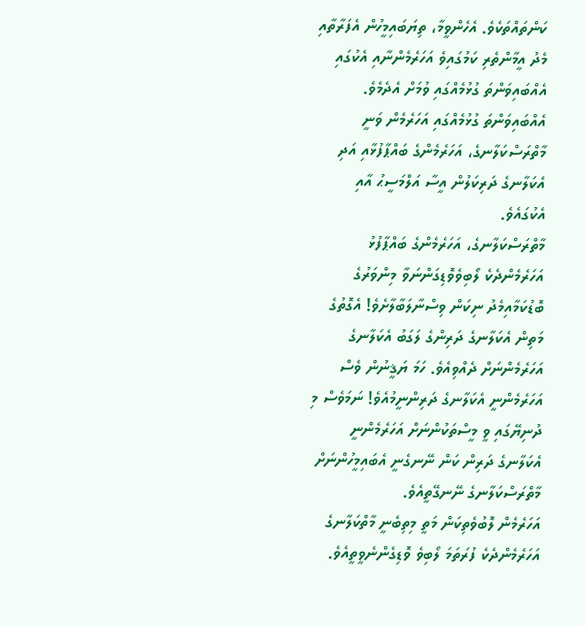ކަންތައްތަކެވެ. އެހެންވީމާ، ތިޔަބައިމީހުން އެފަރާތާއި މެދު އީމާންތެރި ކަމުގައިވެ އަހަރެމެންނާއި އެކުގައި އެއްބައިވަންތަ ގުޅުމެއްގައި ވުމަށް އެދެމެވެ. އެއްބައިވަންތަ ގުޅުމެއްގައި އަހަރެމެން ވަނީ މާތްރަސްކަލާނގެ، އަހަރެމެންގެ ބައްޕާފުޅާއި އަދި އެކަލާނގެ ދަރިކަލުން އީސާ އަލްމަސީޙު އާއި އެކުގައެވެ.
މާތްރަސްކަލާނގެ، އަހަރެމެންގެ ބައްޕާފުޅު އަހަރެމެންދެކެ ލޯބިވެވޮޑިގަންނަވާ މިންވަރުގެ ބޮޑުކަމާއިމެދު ނިކަން ވިސްނާލަބާލާށެވެ! އެގޮތުގެ މަތިން އެކަލާނގެ ދަރިންގެ ލަގަބު އެކަލާނގެ އަހަރެމެންނަށް ދެއްވިއެވެ. ހަމަ ޔަޤީނުން ވެސް އަހަރެމެންނީ އެކަލާނގެ ދަރިންނީމުއެވެ! ނަމަވެސް މި ދުނިޔޭގައި ވީ މީސްތަކުންނަށް އަހަރެމެންނީ އެކަލާނގެ ދަރިން ކަން ނޭނގެނީ އެބައިމީހުންނަށް މާތްރަސްކަލާނގެ ނޭނގޭތީއެވެ.
އަހަރެމެން ލޮބުވެތިކަން މަތީ މިތިބެނީ މާތްކަލާނގެ އަހަރެމެންދެކެ ފުރަތަމަ ލޯބިވެ ވޮޑިގެންނެވީތީއެވެ.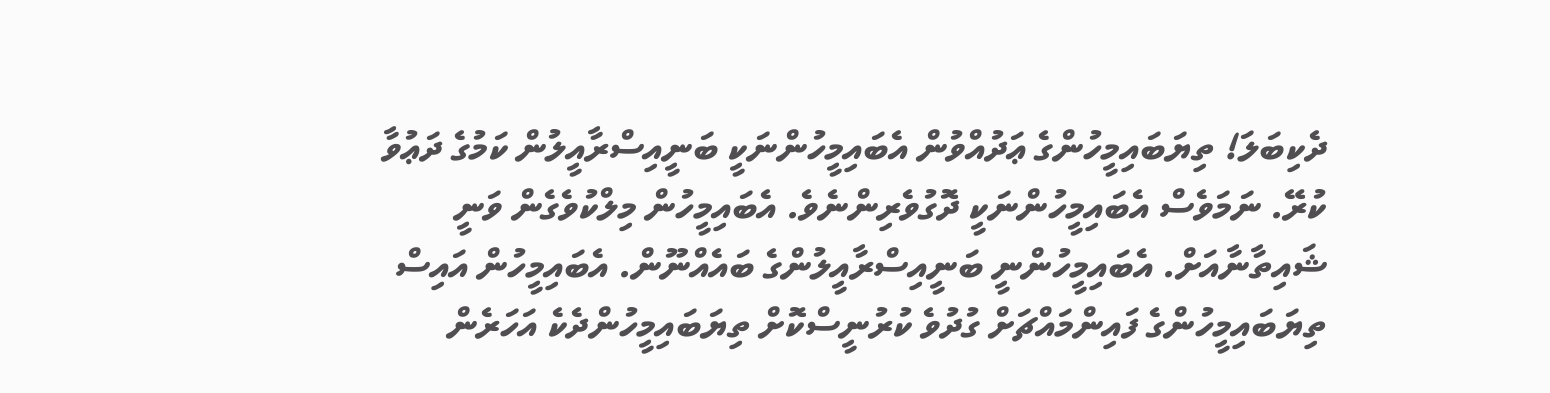ދެކިބަލަ! ތިޔަބައިމީހުންގެ ޢަދުއްވުން އެބައިމީހުންނަކީ ބަނީއިސްރާއީލުން ކަމުގެ ދަޢުވާ ކުރޭ. ނަމަވެސް އެބައިމީހުންނަކީ ދޮގުވެރިންނެވެ. އެބައިމީހުން މިލްކުވެގެން ވަނީ ޝައިތާނާއަށް. އެބައިމީހުންނީ ބަނީއިސްރާއީލުންގެ ބައެއްނޫން. އެބައިމީހުން އައިސް ތިޔަބައިމީހުންގެ ފައިންމައްޗަށް ގުދުވެ ކުރުނީސްކޮށް ތިޔަބައިމީހުންދެކެ އަހަރެން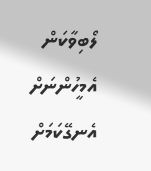ލޯބިވާކަން އެމީހުންނަށް އެނގޭކަމަށް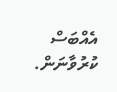އެއްބަސް ކުރުވާނަން.